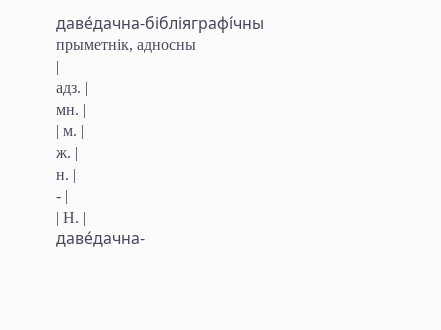даве́дачна-бібліяграфі́чны
прыметнік, адносны
|
адз. |
мн. |
| м. |
ж. |
н. |
- |
| Н. |
даве́дачна-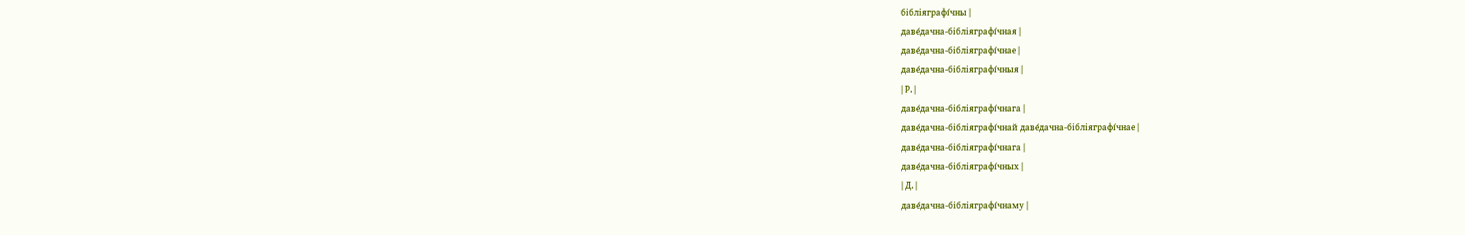бібліяграфі́чны |
даве́дачна-бібліяграфі́чная |
даве́дачна-бібліяграфі́чнае |
даве́дачна-бібліяграфі́чныя |
| Р. |
даве́дачна-бібліяграфі́чнага |
даве́дачна-бібліяграфі́чнай даве́дачна-бібліяграфі́чнае |
даве́дачна-бібліяграфі́чнага |
даве́дачна-бібліяграфі́чных |
| Д. |
даве́дачна-бібліяграфі́чнаму |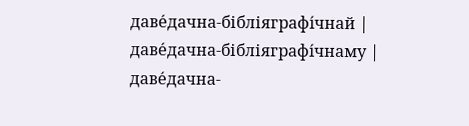даве́дачна-бібліяграфі́чнай |
даве́дачна-бібліяграфі́чнаму |
даве́дачна-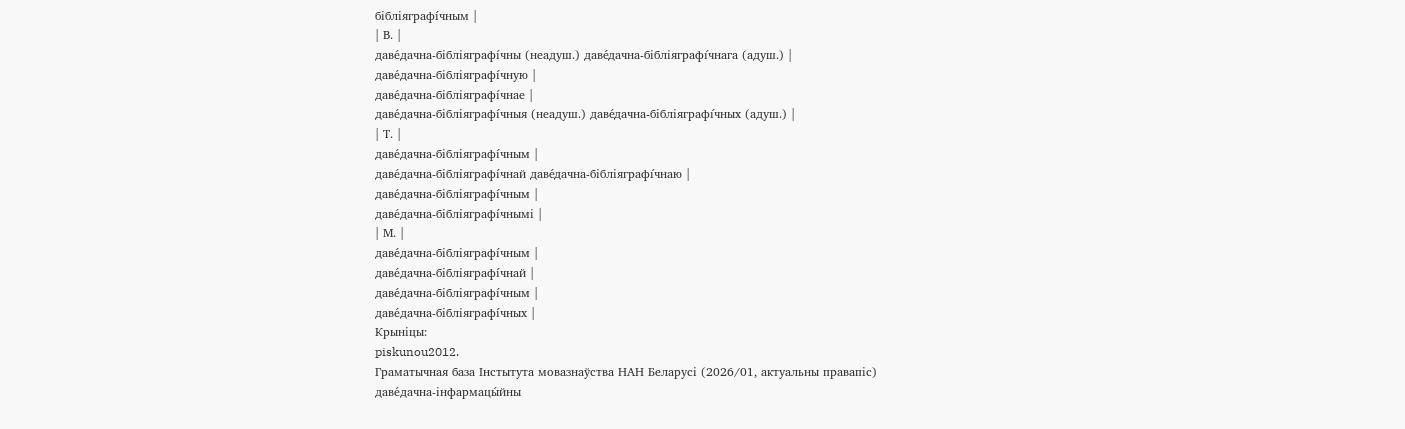бібліяграфі́чным |
| В. |
даве́дачна-бібліяграфі́чны (неадуш.) даве́дачна-бібліяграфі́чнага (адуш.) |
даве́дачна-бібліяграфі́чную |
даве́дачна-бібліяграфі́чнае |
даве́дачна-бібліяграфі́чныя (неадуш.) даве́дачна-бібліяграфі́чных (адуш.) |
| Т. |
даве́дачна-бібліяграфі́чным |
даве́дачна-бібліяграфі́чнай даве́дачна-бібліяграфі́чнаю |
даве́дачна-бібліяграфі́чным |
даве́дачна-бібліяграфі́чнымі |
| М. |
даве́дачна-бібліяграфі́чным |
даве́дачна-бібліяграфі́чнай |
даве́дачна-бібліяграфі́чным |
даве́дачна-бібліяграфі́чных |
Крыніцы:
piskunou2012.
Граматычная база Інстытута мовазнаўства НАН Беларусі (2026/01, актуальны правапіс)
даве́дачна-інфармацы́йны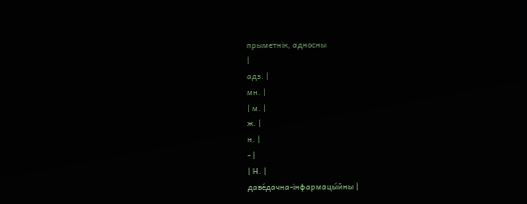прыметнік, адносны
|
адз. |
мн. |
| м. |
ж. |
н. |
- |
| Н. |
даве́дачна-інфармацы́йны |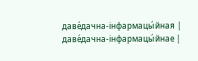даве́дачна-інфармацы́йная |
даве́дачна-інфармацы́йнае |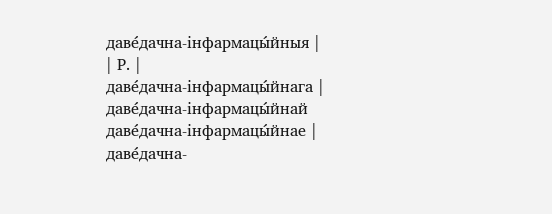даве́дачна-інфармацы́йныя |
| Р. |
даве́дачна-інфармацы́йнага |
даве́дачна-інфармацы́йнай даве́дачна-інфармацы́йнае |
даве́дачна-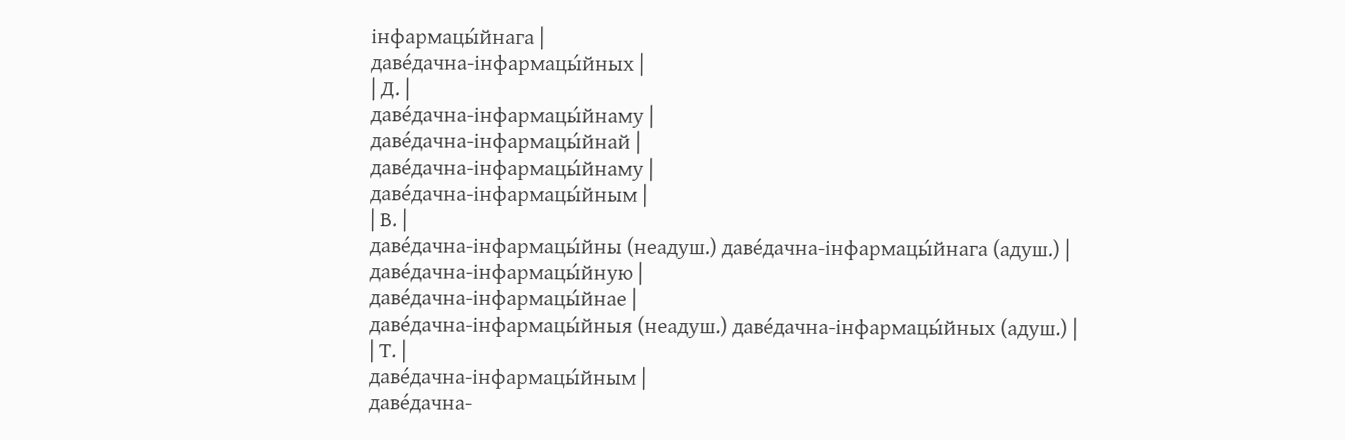інфармацы́йнага |
даве́дачна-інфармацы́йных |
| Д. |
даве́дачна-інфармацы́йнаму |
даве́дачна-інфармацы́йнай |
даве́дачна-інфармацы́йнаму |
даве́дачна-інфармацы́йным |
| В. |
даве́дачна-інфармацы́йны (неадуш.) даве́дачна-інфармацы́йнага (адуш.) |
даве́дачна-інфармацы́йную |
даве́дачна-інфармацы́йнае |
даве́дачна-інфармацы́йныя (неадуш.) даве́дачна-інфармацы́йных (адуш.) |
| Т. |
даве́дачна-інфармацы́йным |
даве́дачна-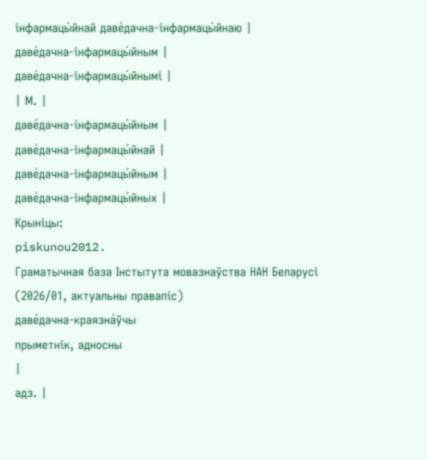інфармацы́йнай даве́дачна-інфармацы́йнаю |
даве́дачна-інфармацы́йным |
даве́дачна-інфармацы́йнымі |
| М. |
даве́дачна-інфармацы́йным |
даве́дачна-інфармацы́йнай |
даве́дачна-інфармацы́йным |
даве́дачна-інфармацы́йных |
Крыніцы:
piskunou2012.
Граматычная база Інстытута мовазнаўства НАН Беларусі (2026/01, актуальны правапіс)
даве́дачна-краязна́ўчы
прыметнік, адносны
|
адз. |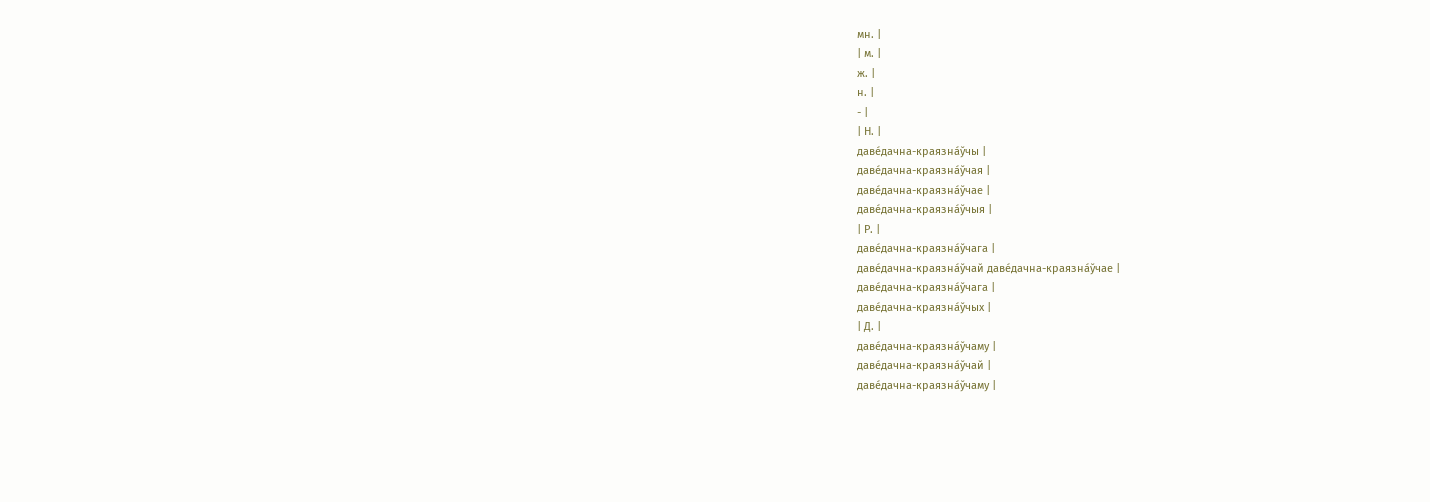мн. |
| м. |
ж. |
н. |
- |
| Н. |
даве́дачна-краязна́ўчы |
даве́дачна-краязна́ўчая |
даве́дачна-краязна́ўчае |
даве́дачна-краязна́ўчыя |
| Р. |
даве́дачна-краязна́ўчага |
даве́дачна-краязна́ўчай даве́дачна-краязна́ўчае |
даве́дачна-краязна́ўчага |
даве́дачна-краязна́ўчых |
| Д. |
даве́дачна-краязна́ўчаму |
даве́дачна-краязна́ўчай |
даве́дачна-краязна́ўчаму |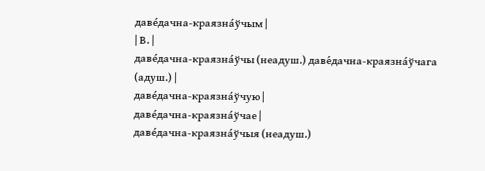даве́дачна-краязна́ўчым |
| В. |
даве́дачна-краязна́ўчы (неадуш.) даве́дачна-краязна́ўчага (адуш.) |
даве́дачна-краязна́ўчую |
даве́дачна-краязна́ўчае |
даве́дачна-краязна́ўчыя (неадуш.)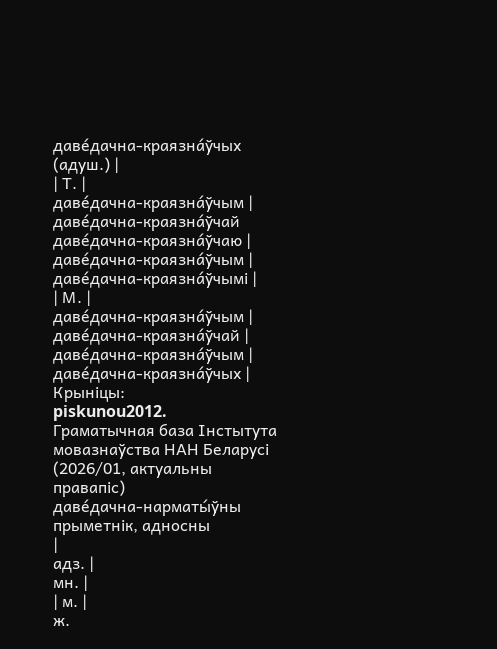даве́дачна-краязна́ўчых (адуш.) |
| Т. |
даве́дачна-краязна́ўчым |
даве́дачна-краязна́ўчай даве́дачна-краязна́ўчаю |
даве́дачна-краязна́ўчым |
даве́дачна-краязна́ўчымі |
| М. |
даве́дачна-краязна́ўчым |
даве́дачна-краязна́ўчай |
даве́дачна-краязна́ўчым |
даве́дачна-краязна́ўчых |
Крыніцы:
piskunou2012.
Граматычная база Інстытута мовазнаўства НАН Беларусі (2026/01, актуальны правапіс)
даве́дачна-нарматы́ўны
прыметнік, адносны
|
адз. |
мн. |
| м. |
ж.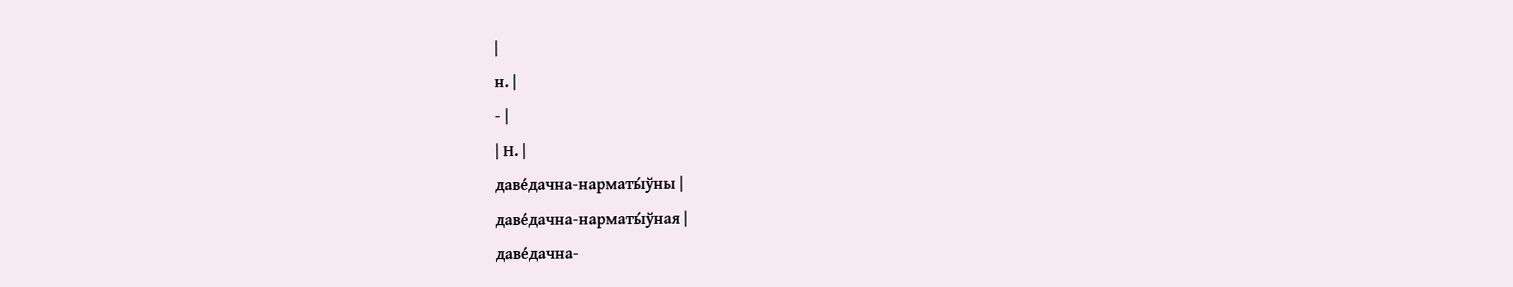|
н. |
- |
| Н. |
даве́дачна-нарматы́ўны |
даве́дачна-нарматы́ўная |
даве́дачна-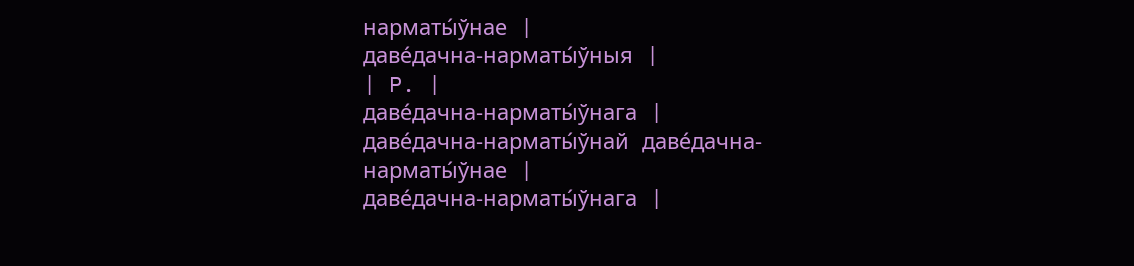нарматы́ўнае |
даве́дачна-нарматы́ўныя |
| Р. |
даве́дачна-нарматы́ўнага |
даве́дачна-нарматы́ўнай даве́дачна-нарматы́ўнае |
даве́дачна-нарматы́ўнага |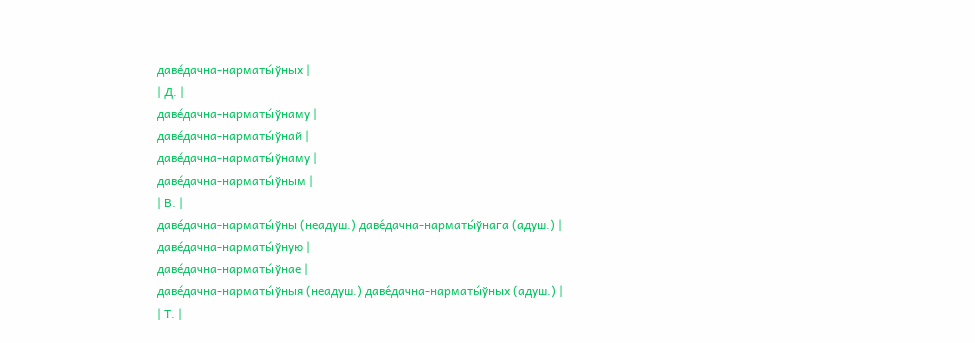даве́дачна-нарматы́ўных |
| Д. |
даве́дачна-нарматы́ўнаму |
даве́дачна-нарматы́ўнай |
даве́дачна-нарматы́ўнаму |
даве́дачна-нарматы́ўным |
| В. |
даве́дачна-нарматы́ўны (неадуш.) даве́дачна-нарматы́ўнага (адуш.) |
даве́дачна-нарматы́ўную |
даве́дачна-нарматы́ўнае |
даве́дачна-нарматы́ўныя (неадуш.) даве́дачна-нарматы́ўных (адуш.) |
| Т. |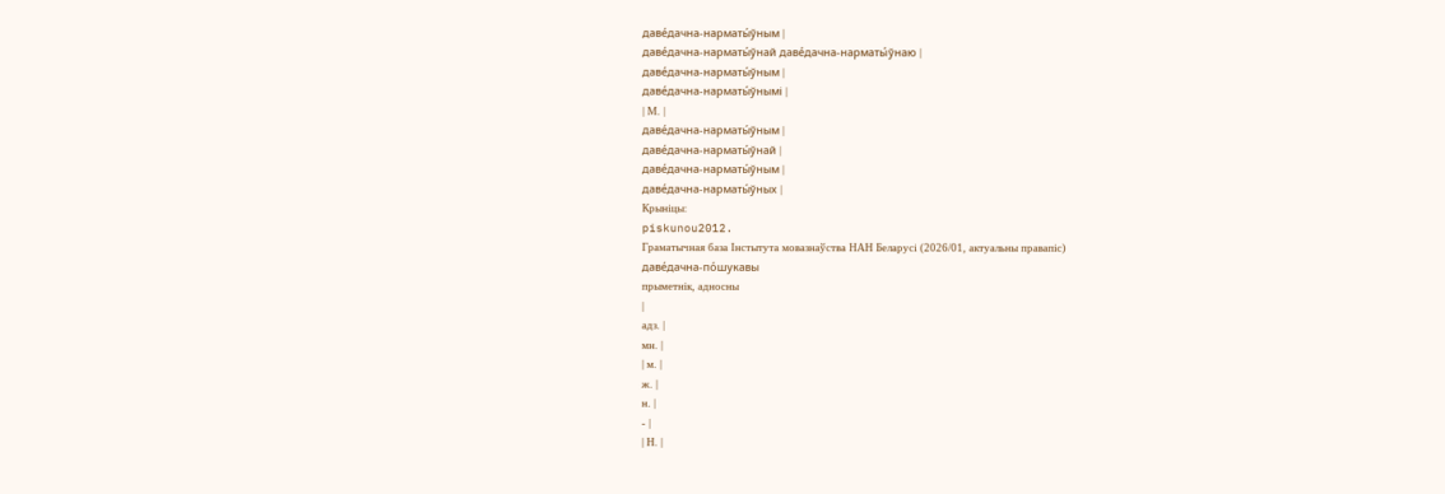даве́дачна-нарматы́ўным |
даве́дачна-нарматы́ўнай даве́дачна-нарматы́ўнаю |
даве́дачна-нарматы́ўным |
даве́дачна-нарматы́ўнымі |
| М. |
даве́дачна-нарматы́ўным |
даве́дачна-нарматы́ўнай |
даве́дачна-нарматы́ўным |
даве́дачна-нарматы́ўных |
Крыніцы:
piskunou2012.
Граматычная база Інстытута мовазнаўства НАН Беларусі (2026/01, актуальны правапіс)
даве́дачна-по́шукавы
прыметнік, адносны
|
адз. |
мн. |
| м. |
ж. |
н. |
- |
| Н. |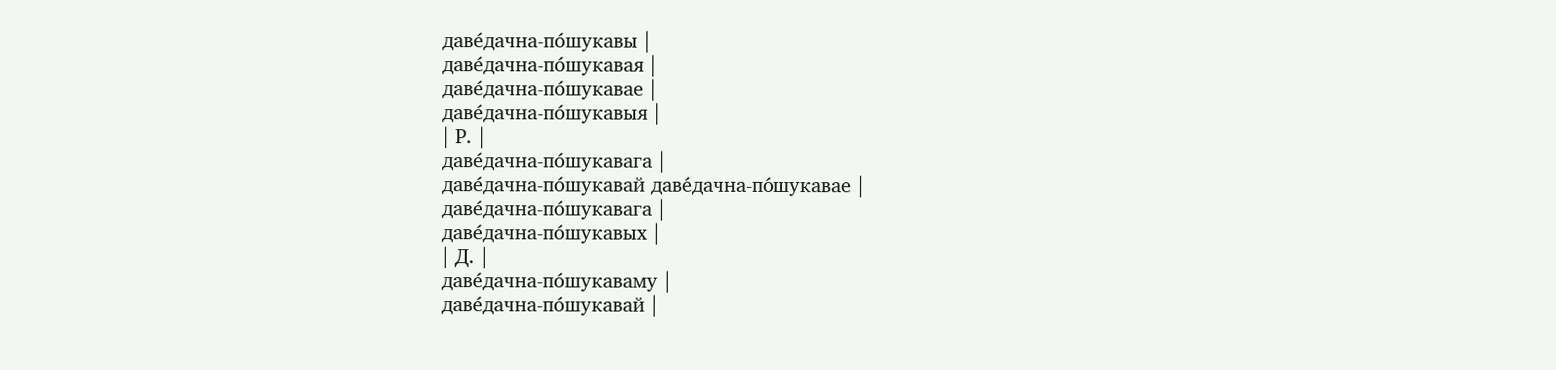даве́дачна-по́шукавы |
даве́дачна-по́шукавая |
даве́дачна-по́шукавае |
даве́дачна-по́шукавыя |
| Р. |
даве́дачна-по́шукавага |
даве́дачна-по́шукавай даве́дачна-по́шукавае |
даве́дачна-по́шукавага |
даве́дачна-по́шукавых |
| Д. |
даве́дачна-по́шукаваму |
даве́дачна-по́шукавай |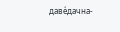даве́дачна-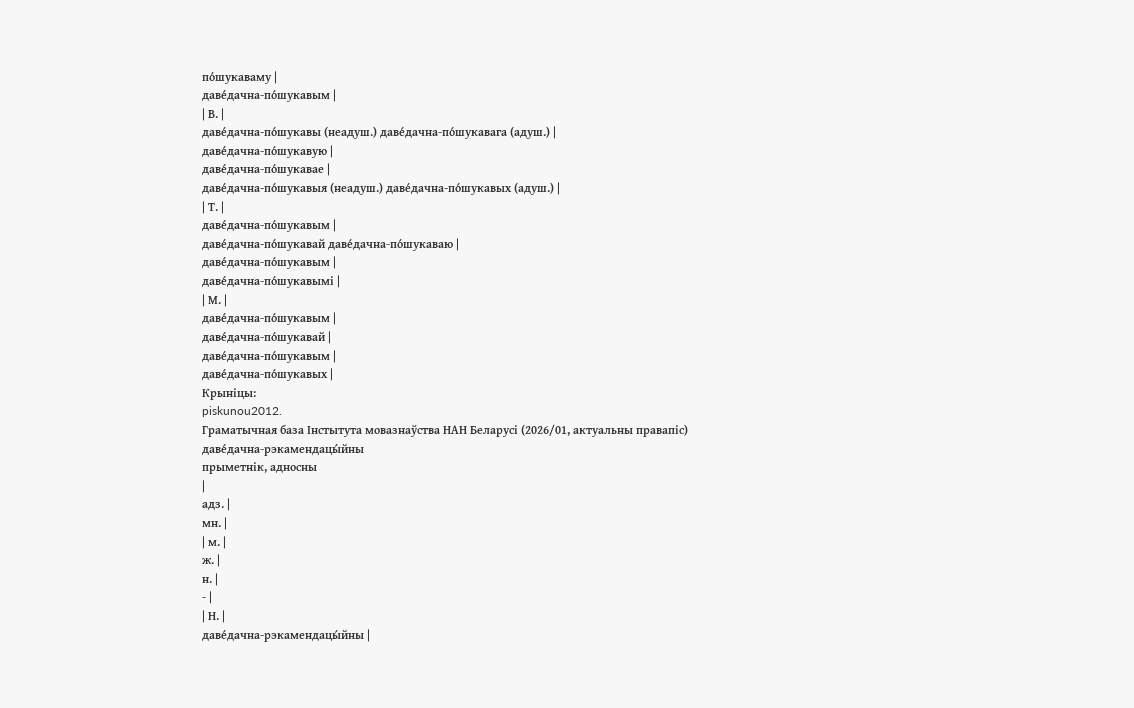по́шукаваму |
даве́дачна-по́шукавым |
| В. |
даве́дачна-по́шукавы (неадуш.) даве́дачна-по́шукавага (адуш.) |
даве́дачна-по́шукавую |
даве́дачна-по́шукавае |
даве́дачна-по́шукавыя (неадуш.) даве́дачна-по́шукавых (адуш.) |
| Т. |
даве́дачна-по́шукавым |
даве́дачна-по́шукавай даве́дачна-по́шукаваю |
даве́дачна-по́шукавым |
даве́дачна-по́шукавымі |
| М. |
даве́дачна-по́шукавым |
даве́дачна-по́шукавай |
даве́дачна-по́шукавым |
даве́дачна-по́шукавых |
Крыніцы:
piskunou2012.
Граматычная база Інстытута мовазнаўства НАН Беларусі (2026/01, актуальны правапіс)
даве́дачна-рэкамендацы́йны
прыметнік, адносны
|
адз. |
мн. |
| м. |
ж. |
н. |
- |
| Н. |
даве́дачна-рэкамендацы́йны |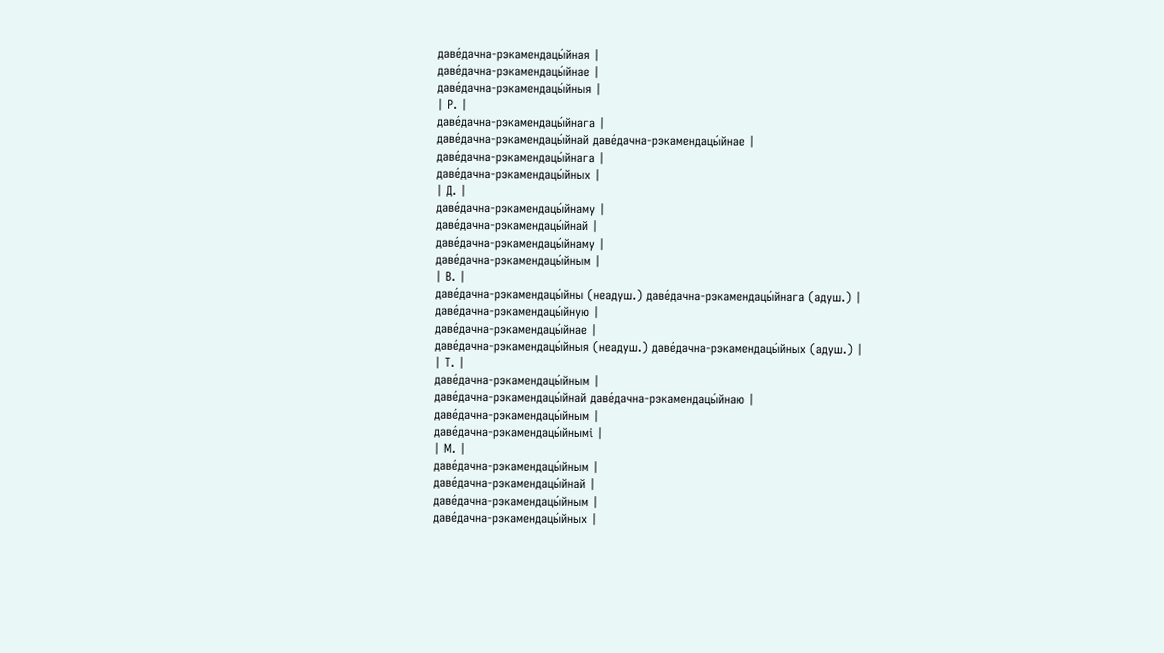даве́дачна-рэкамендацы́йная |
даве́дачна-рэкамендацы́йнае |
даве́дачна-рэкамендацы́йныя |
| Р. |
даве́дачна-рэкамендацы́йнага |
даве́дачна-рэкамендацы́йнай даве́дачна-рэкамендацы́йнае |
даве́дачна-рэкамендацы́йнага |
даве́дачна-рэкамендацы́йных |
| Д. |
даве́дачна-рэкамендацы́йнаму |
даве́дачна-рэкамендацы́йнай |
даве́дачна-рэкамендацы́йнаму |
даве́дачна-рэкамендацы́йным |
| В. |
даве́дачна-рэкамендацы́йны (неадуш.) даве́дачна-рэкамендацы́йнага (адуш.) |
даве́дачна-рэкамендацы́йную |
даве́дачна-рэкамендацы́йнае |
даве́дачна-рэкамендацы́йныя (неадуш.) даве́дачна-рэкамендацы́йных (адуш.) |
| Т. |
даве́дачна-рэкамендацы́йным |
даве́дачна-рэкамендацы́йнай даве́дачна-рэкамендацы́йнаю |
даве́дачна-рэкамендацы́йным |
даве́дачна-рэкамендацы́йнымі |
| М. |
даве́дачна-рэкамендацы́йным |
даве́дачна-рэкамендацы́йнай |
даве́дачна-рэкамендацы́йным |
даве́дачна-рэкамендацы́йных |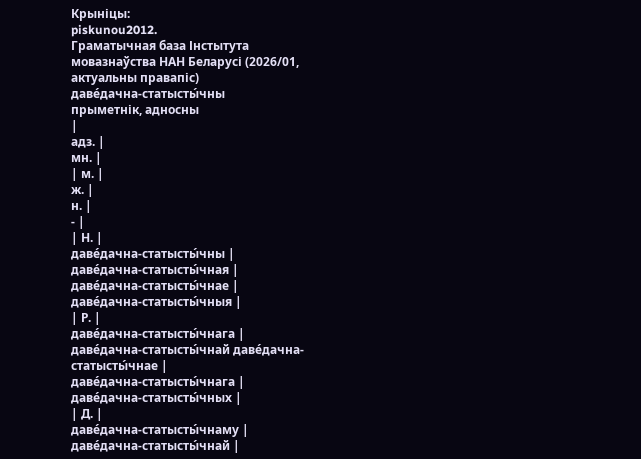Крыніцы:
piskunou2012.
Граматычная база Інстытута мовазнаўства НАН Беларусі (2026/01, актуальны правапіс)
даве́дачна-статысты́чны
прыметнік, адносны
|
адз. |
мн. |
| м. |
ж. |
н. |
- |
| Н. |
даве́дачна-статысты́чны |
даве́дачна-статысты́чная |
даве́дачна-статысты́чнае |
даве́дачна-статысты́чныя |
| Р. |
даве́дачна-статысты́чнага |
даве́дачна-статысты́чнай даве́дачна-статысты́чнае |
даве́дачна-статысты́чнага |
даве́дачна-статысты́чных |
| Д. |
даве́дачна-статысты́чнаму |
даве́дачна-статысты́чнай |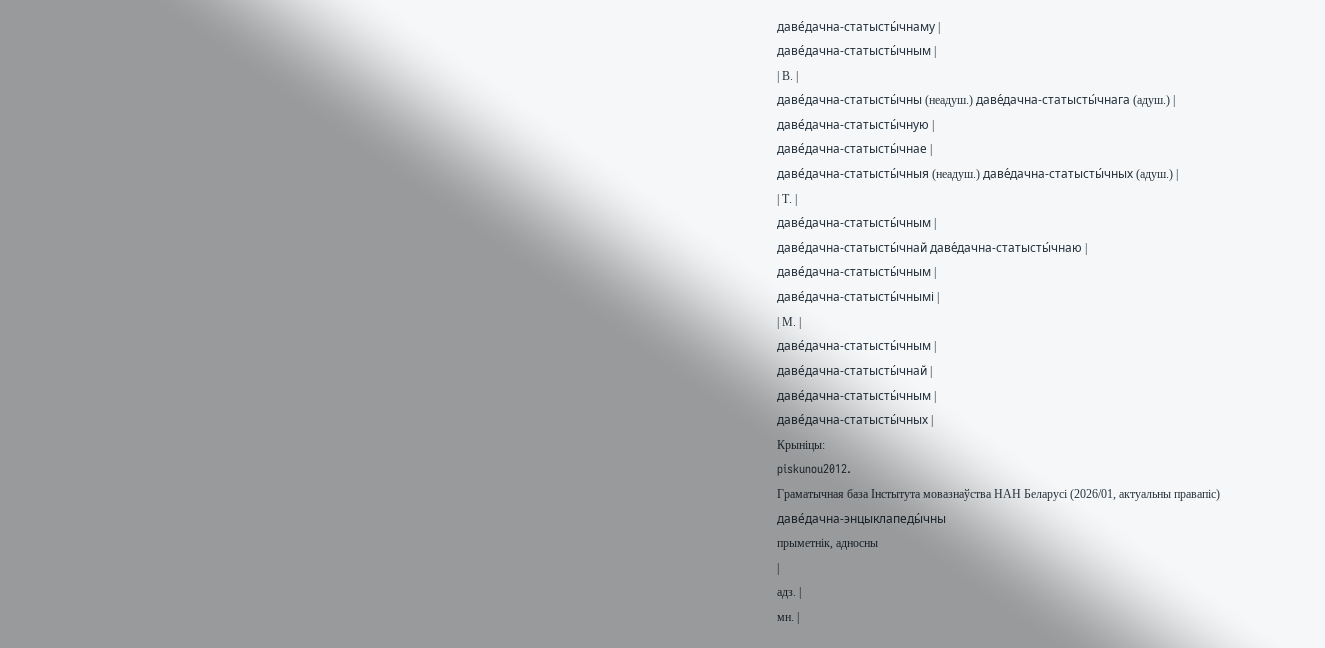даве́дачна-статысты́чнаму |
даве́дачна-статысты́чным |
| В. |
даве́дачна-статысты́чны (неадуш.) даве́дачна-статысты́чнага (адуш.) |
даве́дачна-статысты́чную |
даве́дачна-статысты́чнае |
даве́дачна-статысты́чныя (неадуш.) даве́дачна-статысты́чных (адуш.) |
| Т. |
даве́дачна-статысты́чным |
даве́дачна-статысты́чнай даве́дачна-статысты́чнаю |
даве́дачна-статысты́чным |
даве́дачна-статысты́чнымі |
| М. |
даве́дачна-статысты́чным |
даве́дачна-статысты́чнай |
даве́дачна-статысты́чным |
даве́дачна-статысты́чных |
Крыніцы:
piskunou2012.
Граматычная база Інстытута мовазнаўства НАН Беларусі (2026/01, актуальны правапіс)
даве́дачна-энцыклапеды́чны
прыметнік, адносны
|
адз. |
мн. |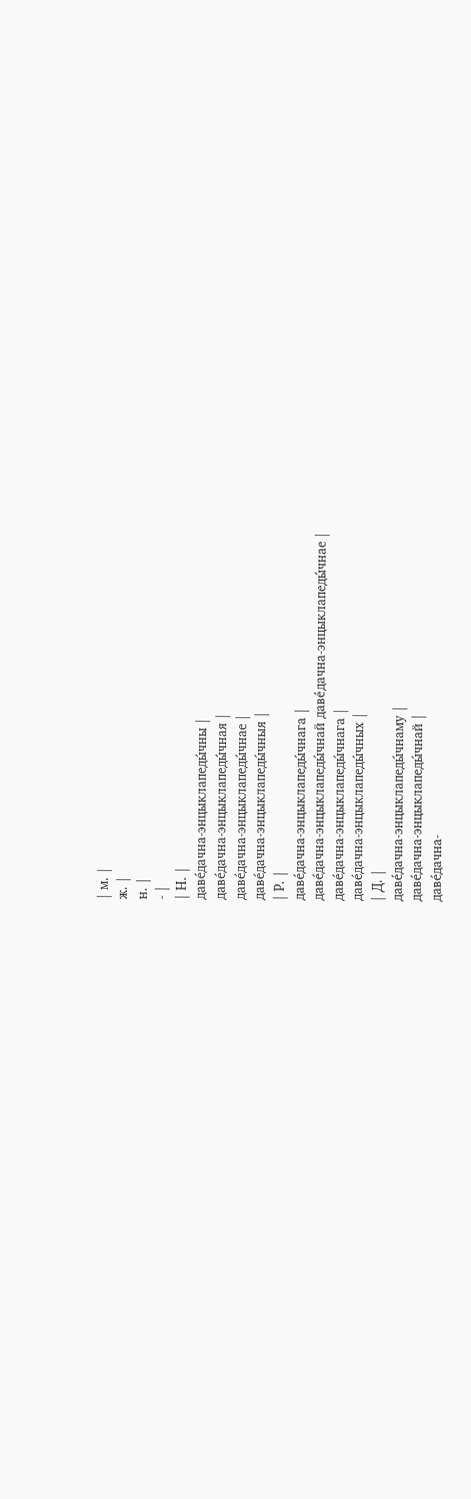| м. |
ж. |
н. |
- |
| Н. |
даве́дачна-энцыклапеды́чны |
даве́дачна-энцыклапеды́чная |
даве́дачна-энцыклапеды́чнае |
даве́дачна-энцыклапеды́чныя |
| Р. |
даве́дачна-энцыклапеды́чнага |
даве́дачна-энцыклапеды́чнай даве́дачна-энцыклапеды́чнае |
даве́дачна-энцыклапеды́чнага |
даве́дачна-энцыклапеды́чных |
| Д. |
даве́дачна-энцыклапеды́чнаму |
даве́дачна-энцыклапеды́чнай |
даве́дачна-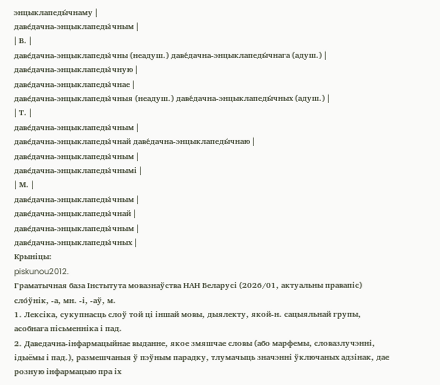энцыклапеды́чнаму |
даве́дачна-энцыклапеды́чным |
| В. |
даве́дачна-энцыклапеды́чны (неадуш.) даве́дачна-энцыклапеды́чнага (адуш.) |
даве́дачна-энцыклапеды́чную |
даве́дачна-энцыклапеды́чнае |
даве́дачна-энцыклапеды́чныя (неадуш.) даве́дачна-энцыклапеды́чных (адуш.) |
| Т. |
даве́дачна-энцыклапеды́чным |
даве́дачна-энцыклапеды́чнай даве́дачна-энцыклапеды́чнаю |
даве́дачна-энцыклапеды́чным |
даве́дачна-энцыклапеды́чнымі |
| М. |
даве́дачна-энцыклапеды́чным |
даве́дачна-энцыклапеды́чнай |
даве́дачна-энцыклапеды́чным |
даве́дачна-энцыклапеды́чных |
Крыніцы:
piskunou2012.
Граматычная база Інстытута мовазнаўства НАН Беларусі (2026/01, актуальны правапіс)
сло́ўнік, -а, мн. -і, -аў, м.
1. Лексіка, сукупнасць слоў той ці іншай мовы, дыялекту, якой-н. сацыяльнай групы, асобнага пісьменніка і пад.
2. Даведачна-інфармацыйнае выданне, якое змяшчае словы (або марфемы, словазлучэнні, ідыёмы і пад.), размешчаныя ў пэўным парадку, тлумачыць значэнні ўключаных адзінак, дае розную інфармацыю пра іх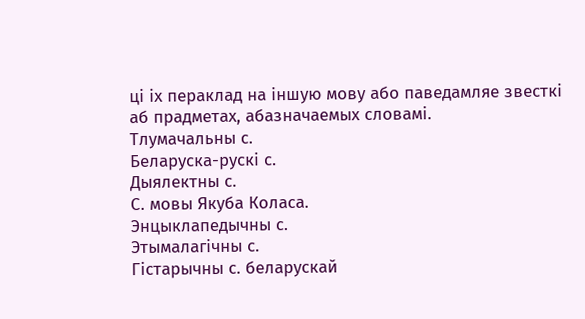ці іх пераклад на іншую мову або паведамляе звесткі аб прадметах, абазначаемых словамі.
Тлумачальны с.
Беларуска-рускі с.
Дыялектны с.
С. мовы Якуба Коласа.
Энцыклапедычны с.
Этымалагічны с.
Гістарычны с. беларускай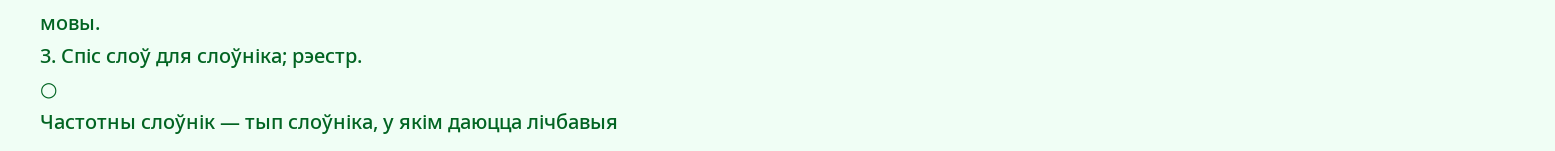мовы.
3. Спіс слоў для слоўніка; рэестр.
○
Частотны слоўнік — тып слоўніка, у якім даюцца лічбавыя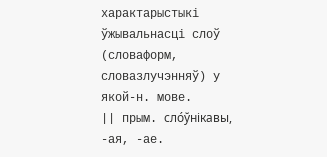характарыстыкі ўжывальнасці слоў (словаформ, словазлучэнняў) у якой-н. мове.
|| прым. сло́ўнікавы, -ая, -ае.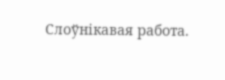Слоўнікавая работа.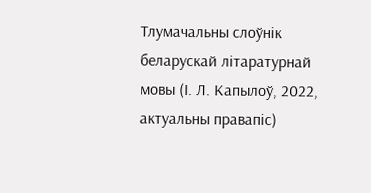Тлумачальны слоўнік беларускай літаратурнай мовы (І. Л. Капылоў, 2022, актуальны правапіс)